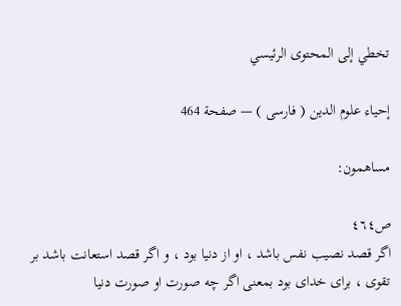تخطي إلى المحتوى الرئيسي

إحياء علوم الدين ( فارسى ) — صفحة 464

مساهمون:

ص٤٦٤
اگر قصد نصيب نفس باشد ، او از دنيا بود ، و اگر قصد استعانت باشد بر تقوى ، براى خداى بود بمعنى اگر چه صورت او صورت دنيا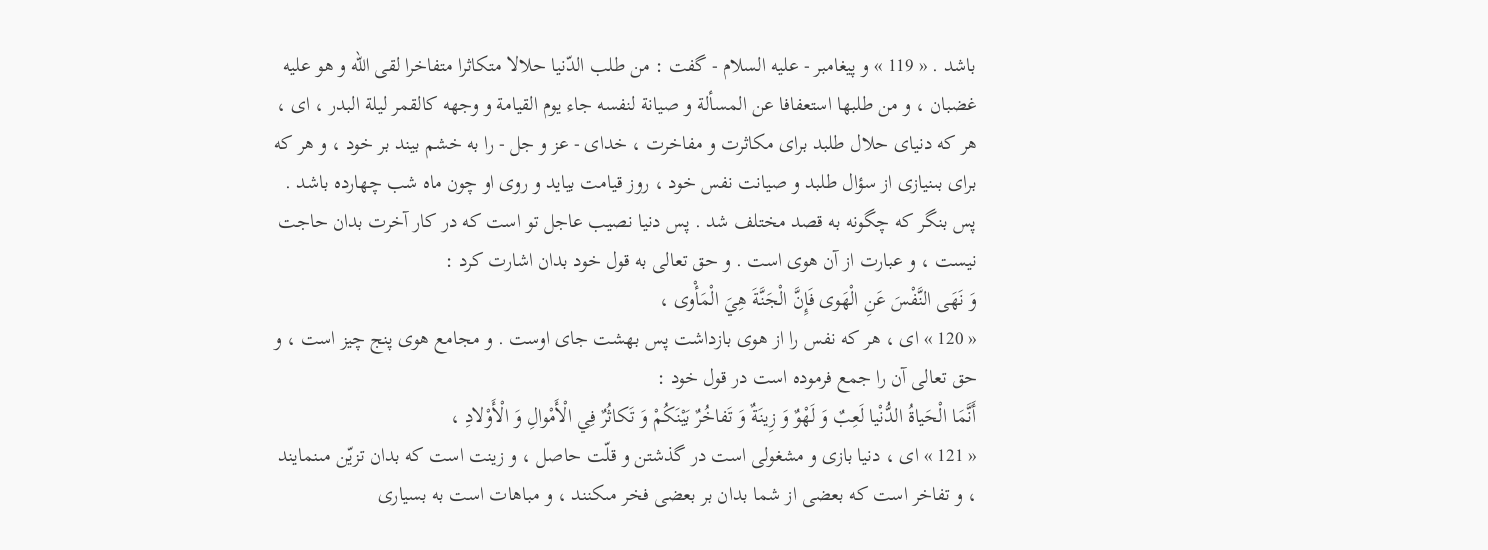باشد . « 119 » و پيغامبر - عليه السلام - گفت : من طلب الدّنيا حلالا متكاثرا متفاخرا لقى اللّه و هو عليه غضبان ، و من طلبها استعفافا عن المسألة و صيانة لنفسه جاء يوم القيامة و وجهه كالقمر ليلة البدر ، اى ، هر كه دنياى حلال طلبد براى مكاثرت و مفاخرت ، خداى - عز و جل - را به خشم بيند بر خود ، و هر كه براى بىنيازى از سؤال طلبد و صيانت نفس خود ، روز قيامت بيايد و روى او چون ماه شب چهارده باشد . پس بنگر كه چگونه به قصد مختلف شد . پس دنيا نصيب عاجل تو است كه در كار آخرت بدان حاجت نيست ، و عبارت از آن هوى است . و حق تعالى به قول خود بدان اشارت كرد :
وَ نَهَى النَّفْسَ عَنِ الْهَوى فَإِنَّ الْجَنَّةَ هِيَ الْمَأْوى ،
« 120 » اى ، هر كه نفس را از هوى بازداشت پس بهشت جاى اوست . و مجامع هوى پنج چيز است ، و حق تعالى آن را جمع فرموده است در قول خود :
أَنَّمَا الْحَياةُ الدُّنْيا لَعِبٌ وَ لَهْوٌ وَ زِينَةٌ وَ تَفاخُرٌ بَيْنَكُمْ وَ تَكاثُرٌ فِي الْأَمْوالِ وَ الْأَوْلادِ ،
« 121 » اى ، دنيا بازى و مشغولى است در گذشتن و قلّت حاصل ، و زينت است كه بدان تزيّن مىنمايند ، و تفاخر است كه بعضى از شما بدان بر بعضى فخر مىكنند ، و مباهات است به بسيارى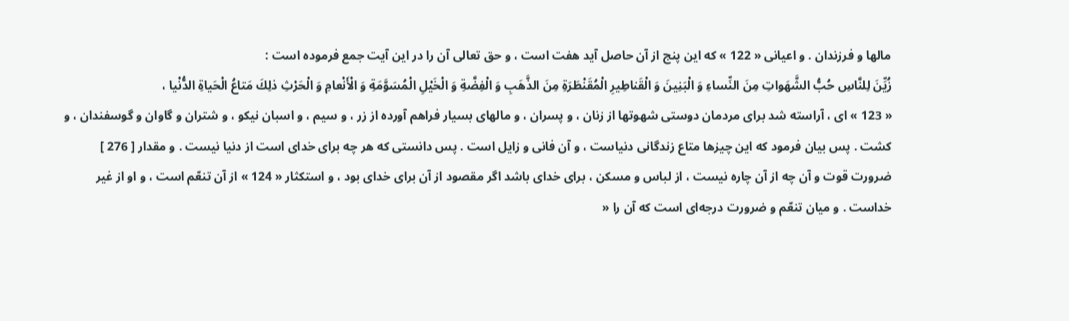مالها و فرزندان . و اعيانى « 122 » كه اين پنج از آن حاصل آيد هفت است ، و حق تعالى آن را در اين آيت جمع فرموده است :
زُيِّنَ لِلنَّاسِ حُبُّ الشَّهَواتِ مِنَ النِّساءِ وَ الْبَنِينَ وَ الْقَناطِيرِ الْمُقَنْطَرَةِ مِنَ الذَّهَبِ وَ الْفِضَّةِ وَ الْخَيْلِ الْمُسَوَّمَةِ وَ الْأَنْعامِ وَ الْحَرْثِ ذلِكَ مَتاعُ الْحَياةِ الدُّنْيا ،
« 123 » اى ، آراسته شد براى مردمان دوستى شهوتها از زنان ، و پسران ، و مالهاى بسيار فراهم آورده از زر ، و سيم ، و اسبان نيكو ، و شتران و گاوان و گوسفندان ، و كشت . پس بيان فرمود كه اين چيزها متاع زندگانى دنياست ، و آن فانى و زايل است . پس دانستى كه هر چه براى خداى است از دنيا نيست . و مقدار [ 276 ] ضرورت قوت و آن چه از آن چاره نيست ، از لباس و مسكن ، براى خداى باشد اگر مقصود از آن براى خداى بود ، و استكثار « 124 » از آن تنعّم است ، و او از غير خداست . و ميان تنعّم و ضرورت درجه‌اى است كه آن را «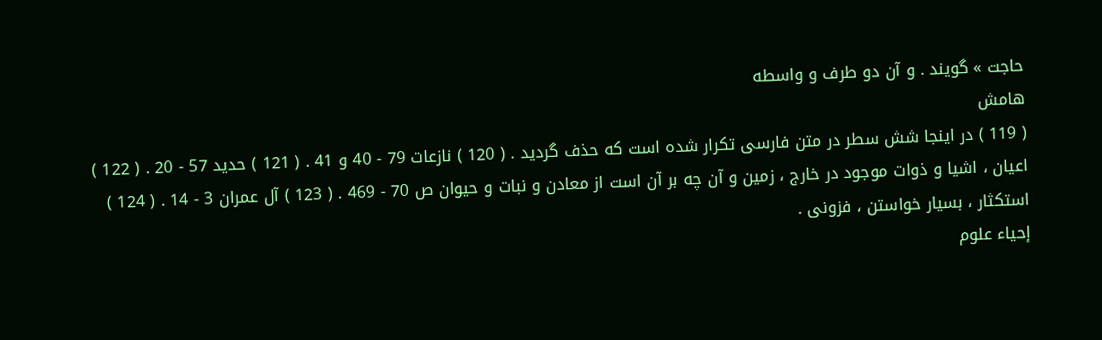حاجت » گويند . و آن دو طرف و واسطه
هامش
( 119 ) در اينجا شش سطر در متن فارسى تكرار شده است كه حذف گرديد . ( 120 ) نازعات 79 - 40 و 41 . ( 121 ) حديد 57 - 20 . ( 122 ) اعيان ، اشيا و ذوات موجود در خارج ، زمين و آن چه بر آن است از معادن و نبات و حيوان ص 70 - 469 . ( 123 ) آل عمران 3 - 14 . ( 124 ) استكثار ، بسيار خواستن ، فزونى .
إحياء علوم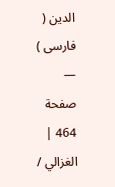الدين ( فارسى ) — صفحة 464 | الغزالي /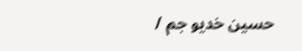حسين خديو جم /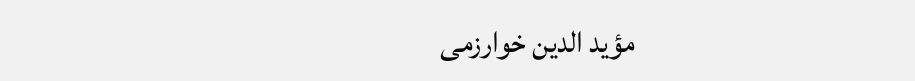مؤيد الدين خوارزمى